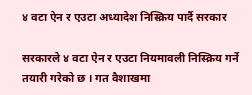४ वटा ऐन र एउटा अध्यादेश निस्क्रिय पार्दै सरकार

सरकारले ४ वटा ऐन र एउटा नियमावली निस्क्रिय गर्ने तयारी गरेको छ । गत वैशाखमा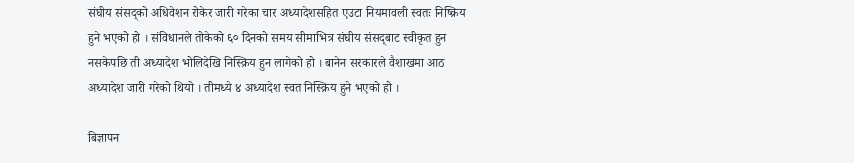संघीय संसद्को अधिवेशन रोकेर जारी गरेका चार अध्यादेशसहित एउटा नियमावली स्वतः निष्क्रिय हुने भएको हो । संविधानले तोकेको ६० दिनको समय सीमाभित्र संघीय संसद्‍बाट स्वीकृत हुन नसकेपछि ती अध्यादेश भोलिदेखि निस्क्रिय हुन लागेको हो । बानेन सरकारले वैशाखमा आठ अध्यादेश जारी गरेको थियो । तीमध्ये ४ अध्यादेश स्वत निस्क्रिय हुने भएको हो ।

बिज्ञापन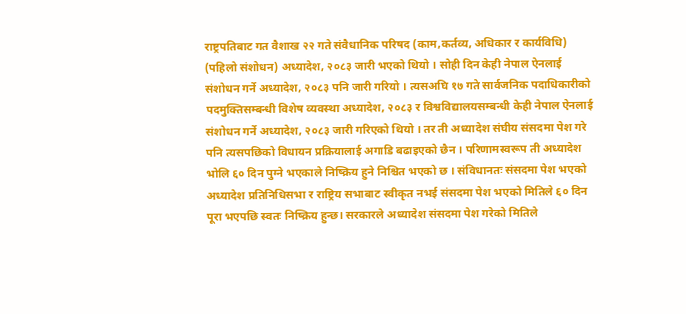राष्ट्रपतिबाट गत वैशाख २२ गते संवैधानिक परिषद (काम,कर्तव्य, अधिकार र कार्यविधि) (पहिलो संशोधन) अध्यादेश, २०८३ जारी भएको थियो । सोही दिन केही नेपाल ऐनलाई संशोधन गर्ने अध्यादेश, २०८३ पनि जारी गरियो । त्यसअघि १७ गते सार्वजनिक पदाधिकारीको पदमुक्तिसम्बन्धी विशेष व्यवस्था अध्यादेश, २०८३ र विश्वविद्यालयसम्बन्धी केही नेपाल ऐनलाई संशोधन गर्ने अध्यादेश, २०८३ जारी गरिएको थियो । तर ती अध्यादेश संघीय संसदमा पेश गरे पनि त्यसपछिको विधायन प्रक्रियालाई अगाडि बढाइएको छैन । परिणामस्वरूप ती अध्यादेश भोलि ६० दिन पुग्ने भएकाले निष्क्रिय हुने निश्चित भएको छ । संविधानतः संसदमा पेश भएको अध्यादेश प्रतिनिधिसभा र राष्ट्रिय सभाबाट स्वीकृत नभई संसदमा पेश भएको मितिले ६० दिन पूरा भएपछि स्वतः निष्क्रिय हुन्छ। सरकारले अध्यादेश संसदमा पेश गरेको मितिले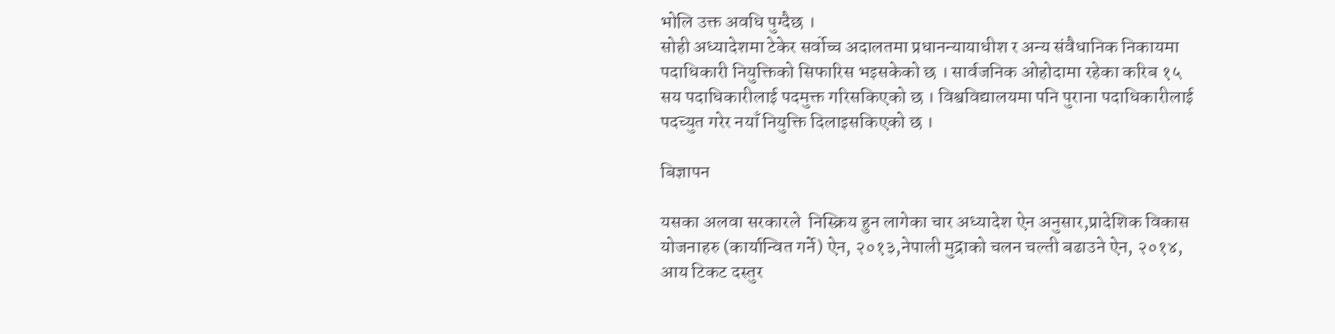भोलि उक्त अवधि पुग्दैछ ।
सोही अध्यादेशमा टेकेर सर्वोच्च अदालतमा प्रधानन्यायाधीश र अन्य संवैधानिक निकायमा पदाधिकारी नियुक्तिको सिफारिस भइसकेको छ । सार्वजनिक ओहोदामा रहेका करिब १५ सय पदाधिकारीलाई पदमुक्त गरिसकिएको छ । विश्वविद्यालयमा पनि पुराना पदाधिकारीलाई पदच्युत गरेर नयाँ नियुक्ति दिलाइसकिएको छ ।

बिज्ञापन

यसका अलवा सरकारले  निस्क्रिय हुन लागेका चार अध्यादेश ऐन अनुसार,प्रादेशिक विकास योजनाहरु (कार्यान्वित गर्ने) ऐन, २०१३,नेपाली मुद्राको चलन चल्ती बढाउने ऐन, २०१४, आय टिकट दस्तुर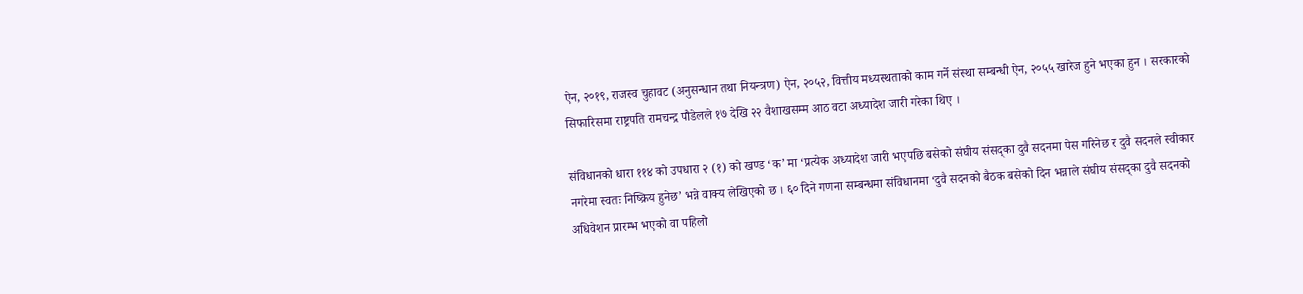ऐन, २०१९, राजस्व चुहावट (अनुसन्धान तथा नियन्त्रण) ऐन, २०५२, वित्तीय मध्यस्थताको काम गर्ने संस्था सम्बन्धी ऐन, २०५५ खारेज हुने भएका हुन । सरकारको सिफारिसमा राष्ट्रपति रामचन्द्र पौडेलले १७ देखि २२ वैशाखसम्म आठ वटा अध्यादेश जारी गरेका थिए ।

संविधानको धारा ११४ को उपधारा २ (१) को खण्ड ‘क’ मा ‘प्रत्येक अध्यादेश जारी भएपछि बसेको संघीय संसद्का दुवै सदनमा पेस गरिनेछ र दुवै सदनले स्वीकार नगरेमा स्वतः निष्क्रिय हुनेछ’ भन्ने वाक्य लेखिएको छ । ६० दिने गणना सम्बन्धमा संविधानमा ‘दुवै सदनको बैठक बसेको दिन भन्नाले संघीय संसद्का दुवै सदनको अधिवेशन प्रारम्भ भएको वा पहिलो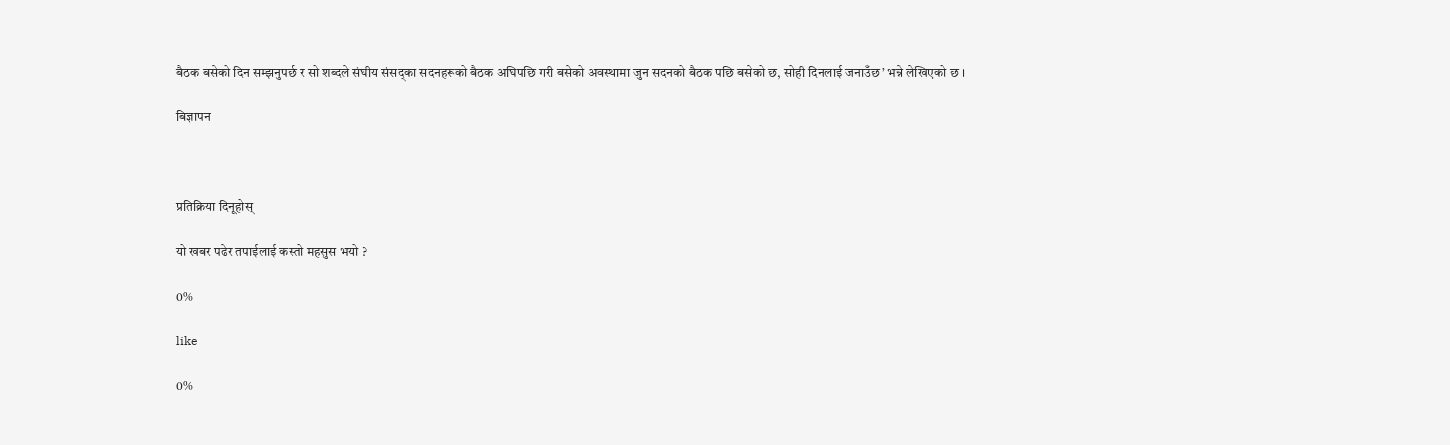बैठक बसेको दिन सम्झनुपर्छ र सो शब्दले संघीय संसद्का सदनहरूको बैठक अघिपछि गरी बसेको अवस्थामा जुन सदनको बैठक पछि बसेको छ, सोही दिनलाई जनाउँछ’ भन्ने लेखिएको छ ।

बिज्ञापन



प्रतिक्रिया दिनूहोस्

यो खबर पढेर तपाईलाई कस्तो महसुस भयो ?

0%

like

0%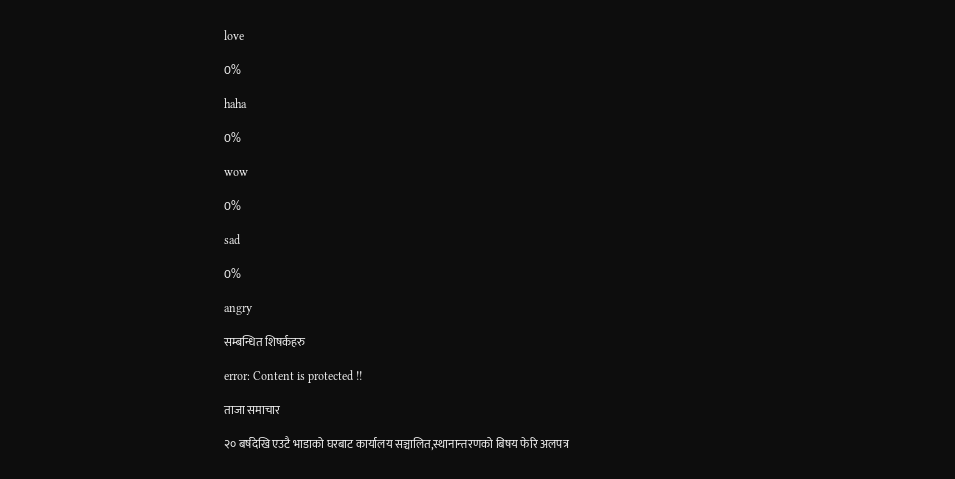love

0%

haha

0%

wow

0%

sad

0%

angry

सम्बन्धित शिषर्कहरु

error: Content is protected !!

ताजा समाचार

२० बर्षदेखि एउटै भाडाको घरबाट कार्यालय सञ्चालित,स्थानान्तरणको बिषय फेरि अलपत्र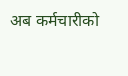अब कर्मचारीको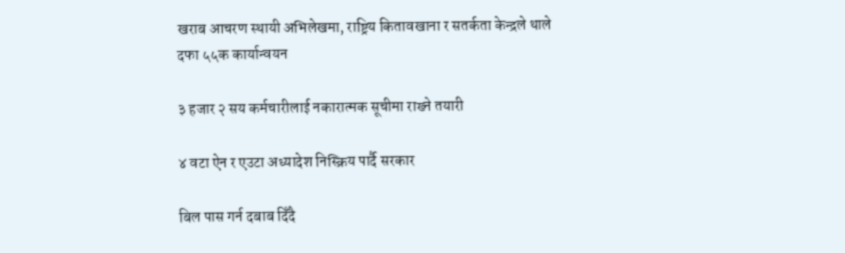खराब आचरण स्थायी अभिलेखमा, राष्ट्रिय कितावखाना र सतर्कता केन्द्रले थाले दफा ५५क कार्यान्वयन

३ हजार २ सय कर्मचारीलाई नकारात्मक सूचीमा राख्ने तयारी

४ वटा ऐन र एउटा अध्यादेश निस्क्रिय पार्दै सरकार

बिल पास गर्न दबाब दिँदै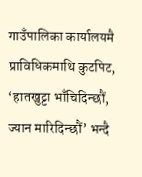गाउँपालिका कार्यालयमै प्राविधिकमाथि कुटपिट, ‘हातखुट्टा भाँचिदिन्छौं, ज्यान मारिदिन्छौं’ भन्दै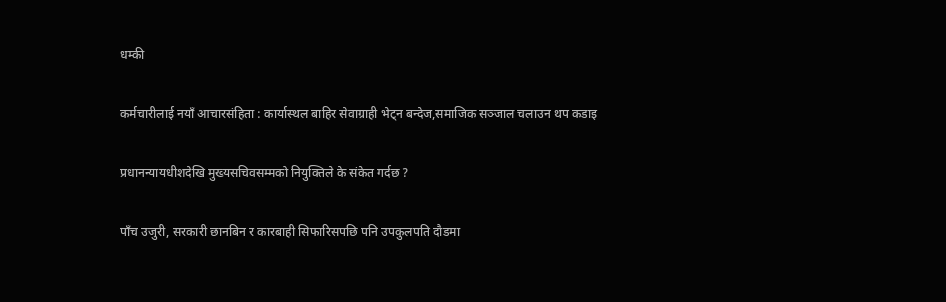धम्की

कर्मचारीलाई नयाँ आचारसंहिता : कार्यास्थल बाहिर सेवाग्राही भेट्न बन्देज,समाजिक सञ्जाल चलाउन थप कडाइ

प्रधानन्यायधीशदेखि मुख्यसचिवसम्मको नियुक्तिले के संकेत गर्दछ ?

पाँच उजुरी, सरकारी छानबिन र कारबाही सिफारिसपछि पनि उपकुलपति दौडमा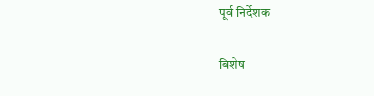पूर्व निर्देशक

बिशेष